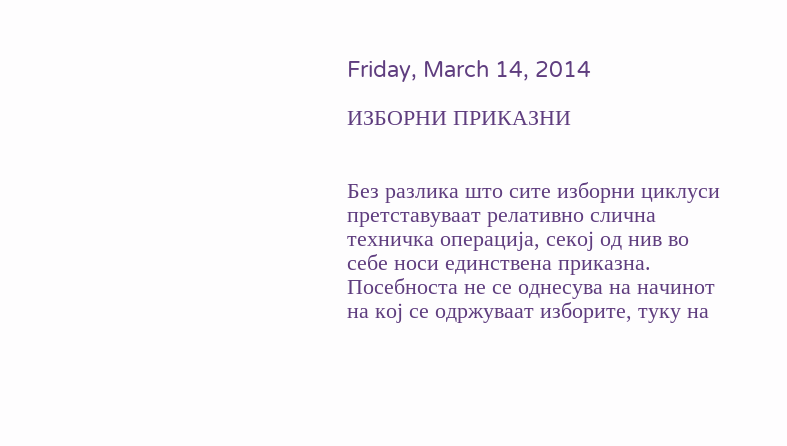Friday, March 14, 2014

ИЗБОРНИ ПРИКАЗНИ


Без разлика што сите изборни циклуси претставуваат релативно слична техничка операција, секој од нив во себе носи единствена приказна. Посебноста не се однесува на начинот на кој се одржуваат изборите, туку на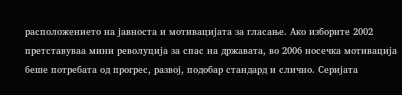расположението на јавноста и мотивацијата за гласање. Ако изборите 2002 претставуваа мини револуција за спас на државата, во 2006 носечка мотивација беше потребата од прогрес, развој, подобар стандард и слично. Серијата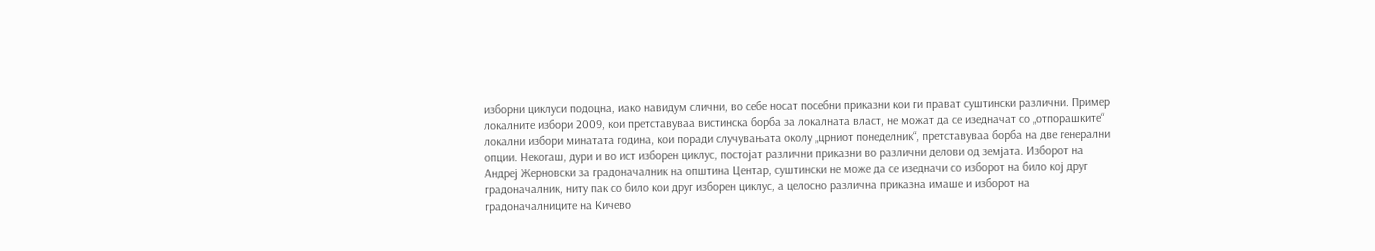изборни циклуси подоцна, иако навидум слични, во себе носат посебни приказни кои ги прават суштински различни. Пример локалните избори 2009, кои претставуваа вистинска борба за локалната власт, не можат да се изедначат со „отпорашките“ локални избори минатата година, кои поради случувањата околу „црниот понеделник“, претставуваа борба на две генерални опции. Некогаш, дури и во ист изборен циклус, постојат различни приказни во различни делови од земјата. Изборот на Андреј Жерновски за градоначалник на општина Центар, суштински не може да се изедначи со изборот на било кој друг градоначалник, ниту пак со било кои друг изборен циклус, а целосно различна приказна имаше и изборот на градоначалниците на Кичево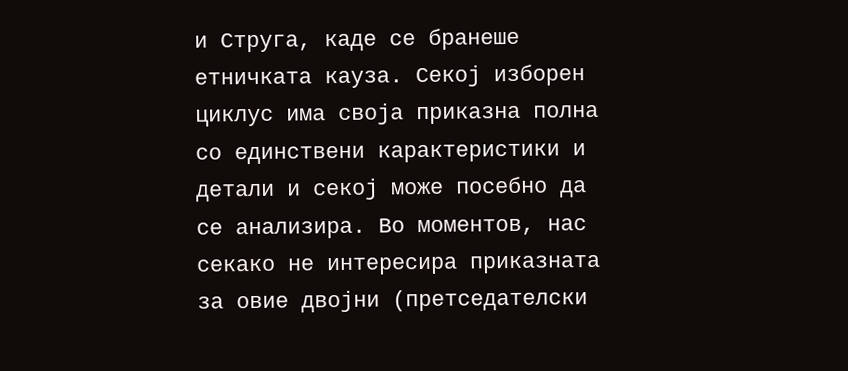и Струга, каде се бранеше етничката кауза. Секој изборен циклус има своја приказна полна со единствени карактеристики и детали и секој може посебно да се анализира. Во моментов, нас секако не интересира приказната за овие двојни (претседателски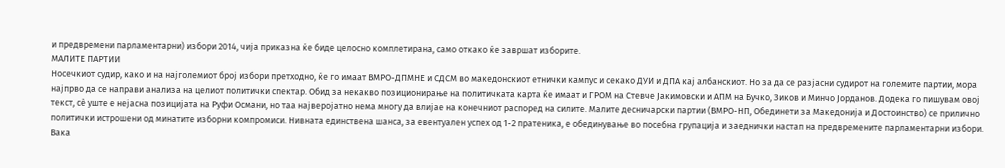и предвремени парламентарни) избори 2014, чија приказна ќе биде целосно комплетирана, само откако ќе завршат изборите.
МАЛИТЕ ПАРТИИ
Носечкиот судир, како и на најголемиот број избори претходно, ќе го имаат ВМРО-ДПМНЕ и СДСМ во македонскиот етнички кампус и секако ДУИ и ДПА кај албанскиот. Но за да се разјасни судирот на големите партии, мора најпрво да се направи анализа на целиот политички спектар. Обид за некакво позиционирање на политичката карта ќе имаат и ГРОМ на Стевче Јакимовски и АПМ на Бучко, Зиков и Минчо Јорданов. Додека го пишувам овој текст, сѐ уште е нејасна позицијата на Руфи Османи, но таа најверојатно нема многу да влијае на конечниот распоред на силите. Малите десничарски партии (ВМРО-НП, Обединети за Македонија и Достоинство) се прилично политички истрошени од минатите изборни компромиси. Нивната единствена шанса, за евентуален успех од 1-2 пратеника, е обединување во посебна групација и заеднички настап на предвремените парламентарни избори. Вака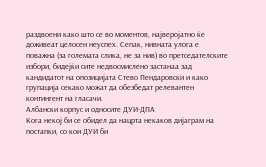раздвоени како што се во моментов, најверојатно ќе доживеат целосен неуспех. Сепак, нивната улога е поважна (за големата слика, не за нив) во претседателските избори, бидејќи сите недвосмислено застанаа зад кандидатот на опозицијата Стево Пендаровски и како групација секако можат да обезбедат релевантен контингент на гласачи.
Албански корпус и односите ДУИ-ДПА
Кога некој би се обидел да нацрта некаков дијаграм на постапки, со кои ДУИ би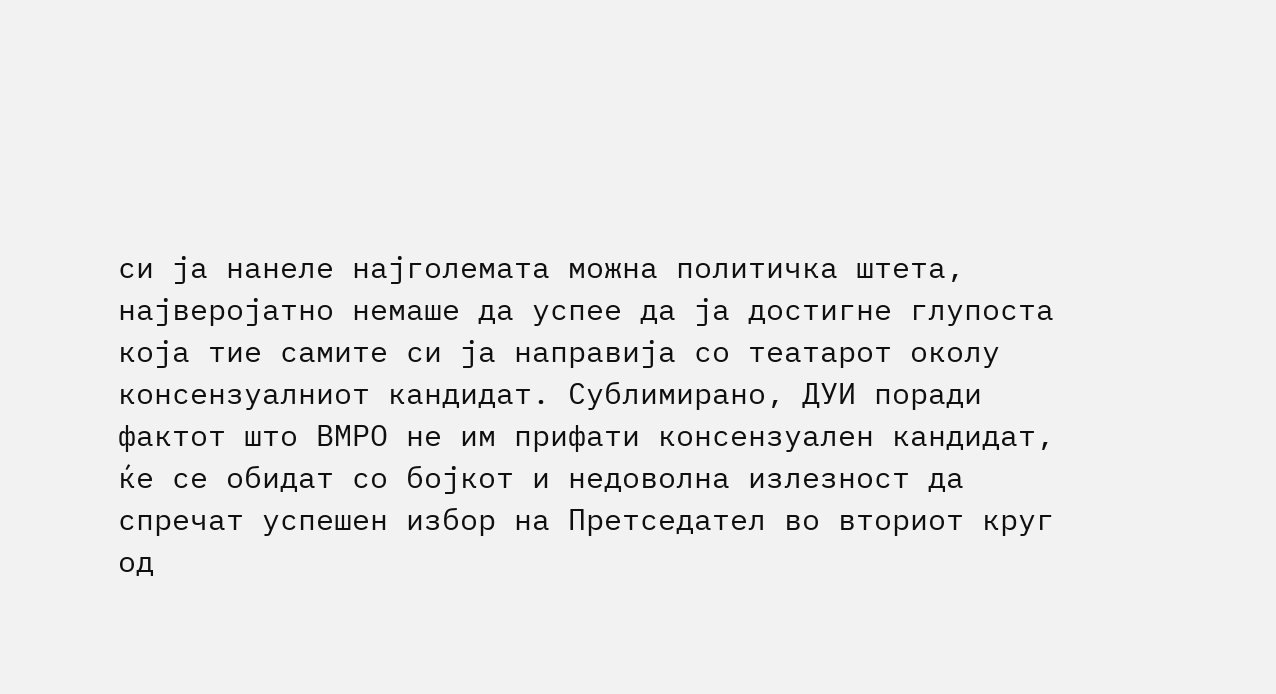си ја нанеле најголемата можна политичка штета, најверојатно немаше да успее да ја достигне глупоста која тие самите си ја направија со театарот околу консензуалниот кандидат. Сублимирано, ДУИ поради фактот што ВМРО не им прифати консензуален кандидат, ќе се обидат со бојкот и недоволна излезност да спречат успешен избор на Претседател во вториот круг од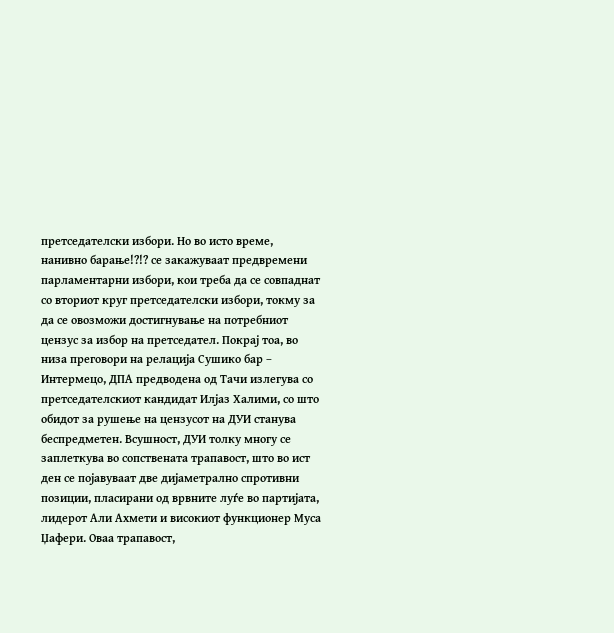претседателски избори. Но во исто време, нанивно барање!?!? се закажуваат предвремени парламентарни избори, кои треба да се совпаднат со вториот круг претседателски избори, токму за да се овозможи достигнување на потребниот цензус за избор на претседател. Покрај тоа, во низа преговори на релација Сушико бар – Интермецо, ДПА предводена од Тачи излегува со претседателскиот кандидат Илјаз Халими, со што обидот за рушење на цензусот на ДУИ станува беспредметен. Всушност, ДУИ толку многу се заплеткува во сопствената трапавост, што во ист ден се појавуваат две дијаметрално спротивни позиции, пласирани од врвните луѓе во партијата, лидерот Али Ахмети и високиот функционер Муса Џафери. Оваа трапавост,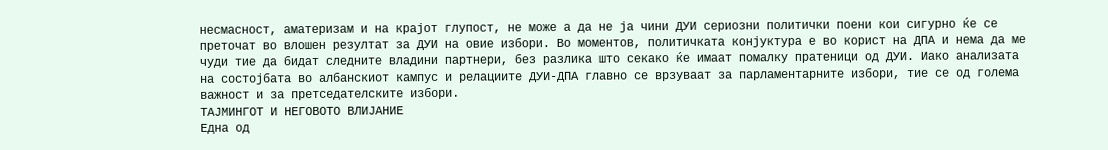несмасност, аматеризам и на крајот глупост, не може а да не ја чини ДУИ сериозни политички поени кои сигурно ќе се преточат во влошен резултат за ДУИ на овие избори. Во моментов, политичката конјуктура е во корист на ДПА и нема да ме чуди тие да бидат следните владини партнери, без разлика што секако ќе имаат помалку пратеници од ДУИ. Иако анализата на состојбата во албанскиот кампус и релациите ДУИ-ДПА главно се врзуваат за парламентарните избори, тие се од голема важност и за претседателските избори.
ТАЈМИНГОТ И НЕГОВОТО ВЛИЈАНИЕ
Една од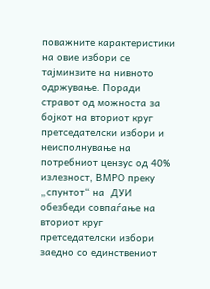поважните карактеристики на овие избори се тајминзите на нивното одржување. Поради стравот од можноста за бојкот на вториот круг претседателски избори и неисполнување на потребниот цензус од 40% излезност, ВМРО преку „спунтот“ на  ДУИ обезбеди совпаѓање на вториот круг претседателски избори заедно со единствениот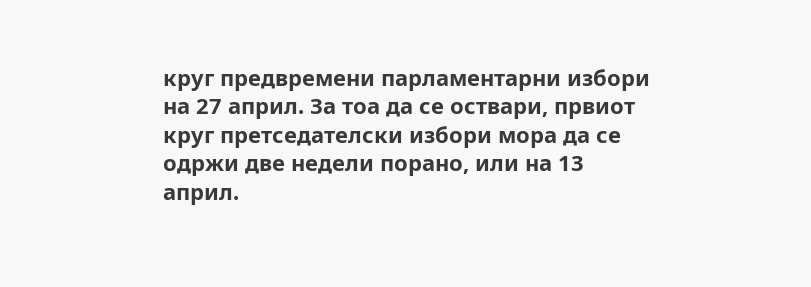круг предвремени парламентарни избори на 27 април. За тоа да се оствари, првиот круг претседателски избори мора да се одржи две недели порано, или на 13 април.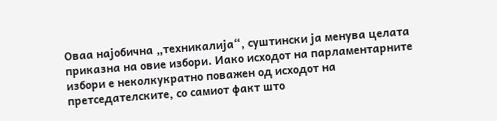Оваа најобична „техникалија“, суштински ја менува целата приказна на овие избори. Иако исходот на парламентарните избори е неколкукратно поважен од исходот на претседателските, со самиот факт што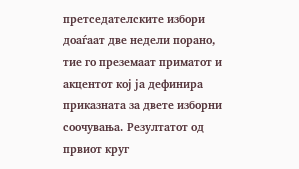претседателските избори доаѓаат две недели порано, тие го преземаат приматот и акцентот кој ја дефинира приказната за двете изборни соочувања. Резултатот од првиот круг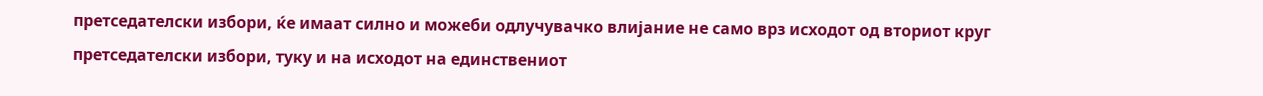претседателски избори, ќе имаат силно и можеби одлучувачко влијание не само врз исходот од вториот круг претседателски избори, туку и на исходот на единствениот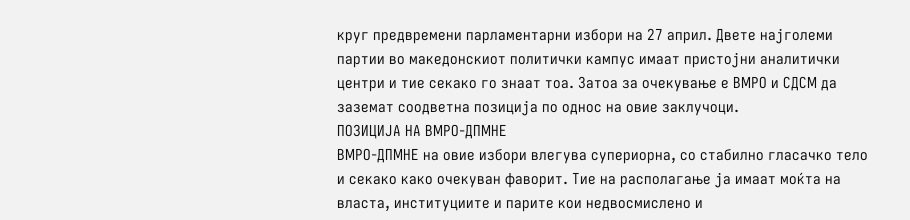круг предвремени парламентарни избори на 27 април. Двете најголеми партии во македонскиот политички кампус имаат пристојни аналитички центри и тие секако го знаат тоа. Затоа за очекување е ВМРО и СДСМ да заземат соодветна позиција по однос на овие заклучоци.
ПОЗИЦИЈА НА ВМРО-ДПМНЕ
ВМРО-ДПМНЕ на овие избори влегува супериорна, со стабилно гласачко тело и секако како очекуван фаворит. Тие на располагање ја имаат моќта на власта, институциите и парите кои недвосмислено и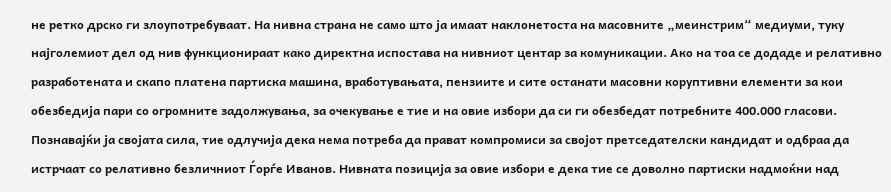не ретко дрско ги злоупотребуваат. На нивна страна не само што ја имаат наклонетоста на масовните „меинстрим“ медиуми, туку најголемиот дел од нив функционираат како директна испостава на нивниот центар за комуникации. Ако на тоа се додаде и релативно разработената и скапо платена партиска машина, вработувањата, пензиите и сите останати масовни коруптивни елементи за кои обезбедија пари со огромните задолжувања, за очекување е тие и на овие избори да си ги обезбедат потребните 400.000 гласови. Познавајќи ја својата сила, тие одлучија дека нема потреба да прават компромиси за својот претседателски кандидат и одбраа да истрчаат со релативно безличниот Ѓорѓе Иванов. Нивната позиција за овие избори е дека тие се доволно партиски надмоќни над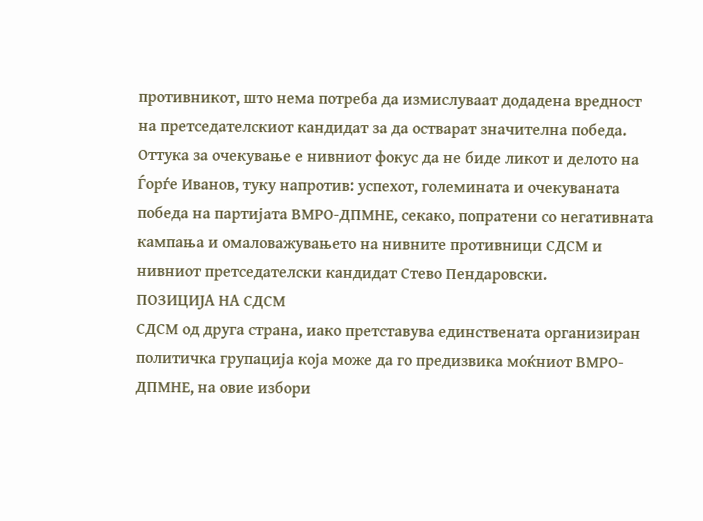противникот, што нема потреба да измислуваат додадена вредност на претседателскиот кандидат за да остварат значителна победа. Оттука за очекување е нивниот фокус да не биде ликот и делото на Ѓорѓе Иванов, туку напротив: успехот, големината и очекуваната победа на партијата ВМРО-ДПМНЕ, секако, попратени со негативната кампања и омаловажувањето на нивните противници СДСМ и нивниот претседателски кандидат Стево Пендаровски.
ПОЗИЦИЈА НА СДСМ
СДСМ од друга страна, иако претставува единствената организиран политичка групација која може да го предизвика моќниот ВМРО-ДПМНЕ, на овие избори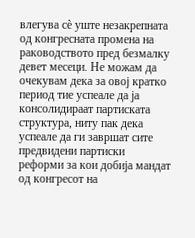влегува сѐ уште незакрепната од конгресната промена на раководството пред безмалку девет месеци. Не можам да очекувам дека за овој кратко период тие успеале да ја консолидираат партиската структура, ниту пак дека успеале да ги завршат сите предвидени партиски реформи за кои добија мандат од конгресот на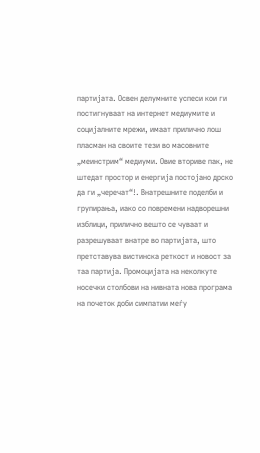партијата. Освен делумните успеси кои ги постигнуваат на интернет медиумите и социјалните мрежи, имаат прилично лош пласман на своите тези во масовните „меинстрим“ медиуми. Овие вториве пак, не штедат простор и енергија постојано дрско да ги „черечат“!. Внатрешните поделби и групирања, иако со повремени надворешни изблици, прилично вешто се чуваат и разрешуваат внатре во партијата, што претставува вистинска реткост и новост за таа партија. Промоцијата на неколкуте носечки столбови на нивната нова програма на почеток доби симпатии меѓу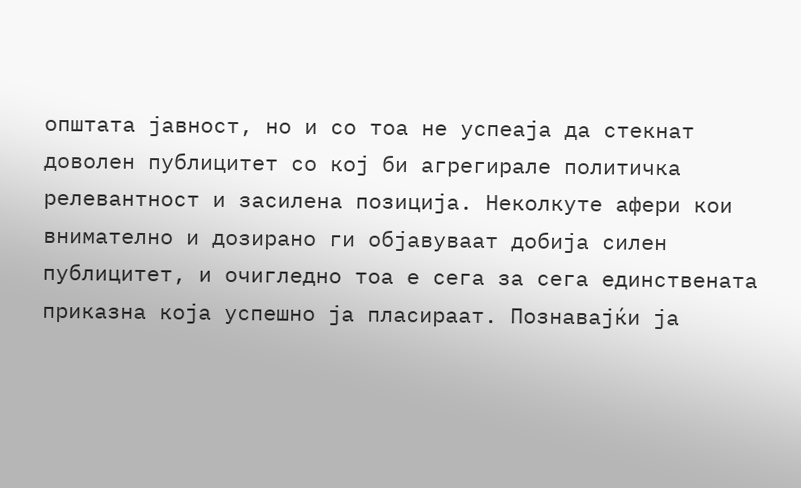општата јавност, но и со тоа не успеаја да стекнат доволен публицитет со кој би агрегирале политичка релевантност и засилена позиција. Неколкуте афери кои внимателно и дозирано ги објавуваат добија силен публицитет, и очигледно тоа е сега за сега единствената приказна која успешно ја пласираат. Познавајќи ја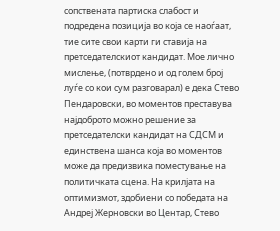сопствената партиска слабост и подредена позиција во која се наоѓаат, тие сите свои карти ги ставија на претседателскиот кандидат. Мое лично мислење, (потврдено и од голем број луѓе со кои сум разговарал) е дека Стево Пендаровски, во моментов преставува најдоброто можно решение за претседателски кандидат на СДСМ и единствена шанса која во моментов може да предизвика поместување на политичката сцена. На крилјата на оптимизмот, здобиени со победата на Андреј Жерновски во Центар, Стево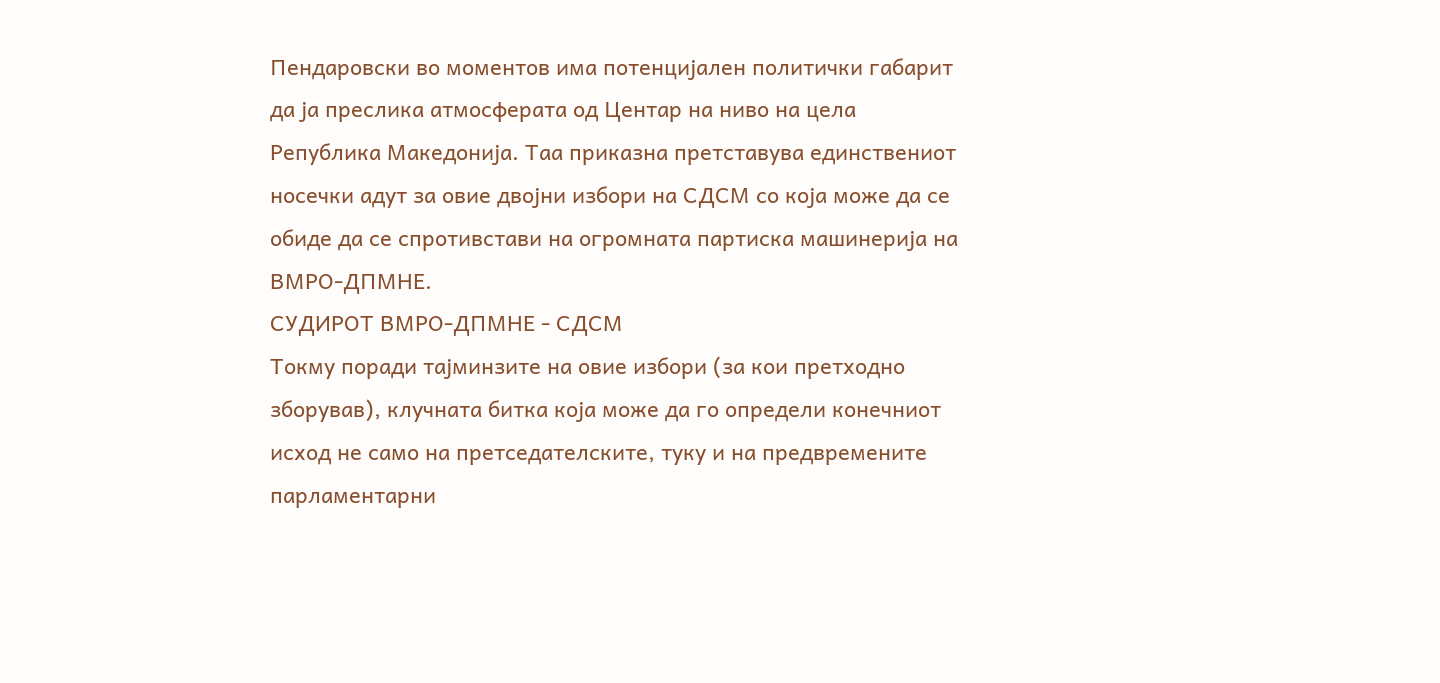Пендаровски во моментов има потенцијален политички габарит да ја преслика атмосферата од Центар на ниво на цела Република Македонија. Таа приказна претставува единствениот носечки адут за овие двојни избори на СДСМ со која може да се обиде да се спротивстави на огромната партиска машинерија на ВМРО-ДПМНЕ.
СУДИРОТ ВМРО-ДПМНЕ - СДСМ
Токму поради тајминзите на овие избори (за кои претходно зборував), клучната битка која може да го определи конечниот исход не само на претседателските, туку и на предвремените парламентарни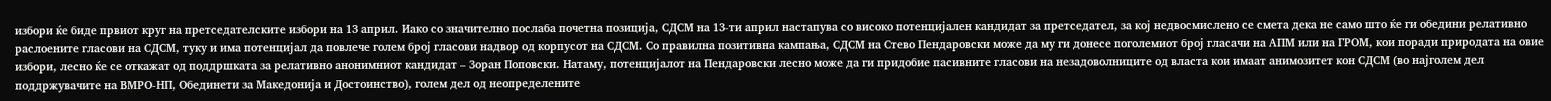избори ќе биде првиот круг на претседателските избори на 13 април. Иако со значително послаба почетна позиција, СДСМ на 13-ти април настапува со високо потенцијален кандидат за претседател, за кој недвосмислено се смета дека не само што ќе ги обедини релативно раслоените гласови на СДСМ, туку и има потенцијал да повлече голем број гласови надвор од корпусот на СДСМ. Со правилна позитивна кампања, СДСМ на Стево Пендаровски може да му ги донесе поголемиот број гласачи на АПМ или на ГРОМ, кои поради природата на овие избори, лесно ќе се откажат од поддршката за релативно анонимниот кандидат – Зоран Поповски. Натаму, потенцијалот на Пендаровски лесно може да ги придобие пасивните гласови на незадоволниците од власта кои имаат анимозитет кон СДСМ (во најголем дел поддржувачите на ВМРО-НП, Обединети за Македонија и Достоинство), голем дел од неопределените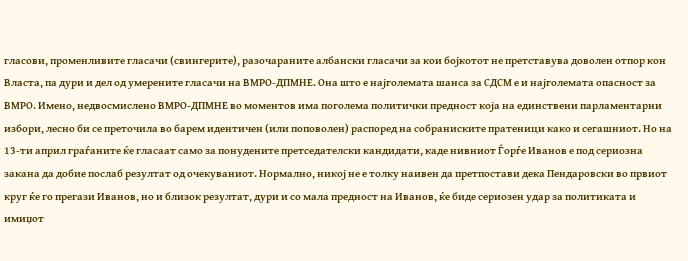гласови, променливите гласачи (свингерите), разочараните албански гласачи за кои бојкотот не претставува доволен отпор кон Власта, па дури и дел од умерените гласачи на ВМРО-ДПМНЕ. Она што е најголемата шанса за СДСМ е и најголемата опасност за ВМРО. Имено, недвосмислено ВМРО-ДПМНЕ во моментов има поголема политички предност која на единствени парламентарни избори, лесно би се преточила во барем идентичен (или поповолен) распоред на собраниските пратеници како и сегашниот. Но на 13-ти април граѓаните ќе гласаат само за понудените претседателски кандидати, каде нивниот Ѓорѓе Иванов е под сериозна закана да добие послаб резултат од очекуваниот. Нормално, никој не е толку наивен да претпостави дека Пендаровски во првиот круг ќе го прегази Иванов, но и близок резултат, дури и со мала предност на Иванов, ќе биде сериозен удар за политиката и имиџот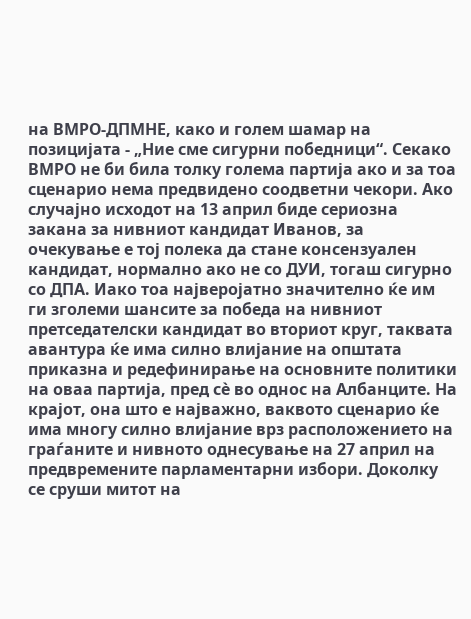на ВМРО-ДПМНЕ, како и голем шамар на позицијата - „Ние сме сигурни победници“. Секако ВМРО не би била толку голема партија ако и за тоа сценарио нема предвидено соодветни чекори. Ако случајно исходот на 13 април биде сериозна закана за нивниот кандидат Иванов, за очекување е тој полека да стане консензуален кандидат, нормално ако не со ДУИ, тогаш сигурно со ДПА. Иако тоа најверојатно значително ќе им ги зголеми шансите за победа на нивниот претседателски кандидат во вториот круг, таквата авантура ќе има силно влијание на општата приказна и редефинирање на основните политики на оваа партија, пред сѐ во однос на Албанците. На крајот, она што е најважно, ваквото сценарио ќе има многу силно влијание врз расположението на граѓаните и нивното однесување на 27 април на предвремените парламентарни избори. Доколку се сруши митот на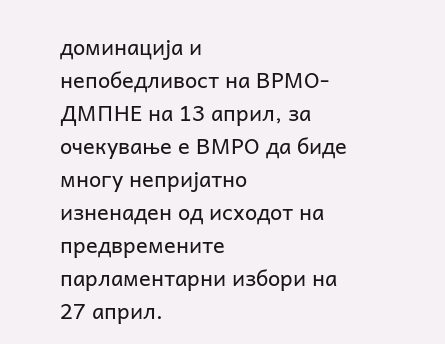доминација и непобедливост на ВРМО-ДМПНЕ на 13 април, за очекување е ВМРО да биде многу непријатно изненаден од исходот на предвремените парламентарни избори на 27 април.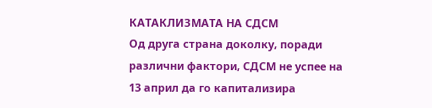КАТАКЛИЗМАТА НА СДСМ
Од друга страна доколку, поради различни фактори, СДСМ не успее на 13 април да го капитализира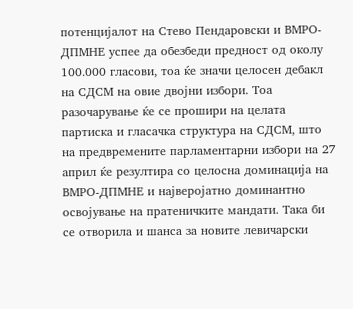потенцијалот на Стево Пендаровски и ВМРО-ДПМНЕ успее да обезбеди предност од околу 100.000 гласови, тоа ќе значи целосен дебакл на СДСМ на овие двојни избори. Тоа разочарување ќе се прошири на целата партиска и гласачка структура на СДСМ, што на предвремените парламентарни избори на 27 април ќе резултира со целосна доминација на ВМРО-ДПМНЕ и најверојатно доминантно освојување на пратеничките мандати. Така би се отворила и шанса за новите левичарски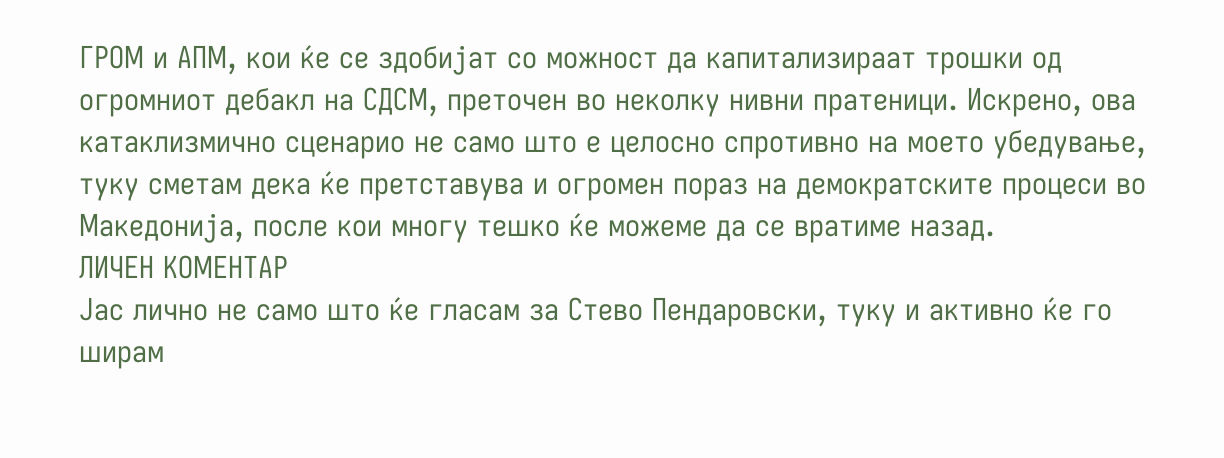ГРОМ и АПМ, кои ќе се здобијат со можност да капитализираат трошки од огромниот дебакл на СДСМ, преточен во неколку нивни пратеници. Искрено, ова катаклизмично сценарио не само што е целосно спротивно на моето убедување, туку сметам дека ќе претставува и огромен пораз на демократските процеси во Македонија, после кои многу тешко ќе можеме да се вратиме назад.
ЛИЧЕН КОМЕНТАР
Јас лично не само што ќе гласам за Стево Пендаровски, туку и активно ќе го ширам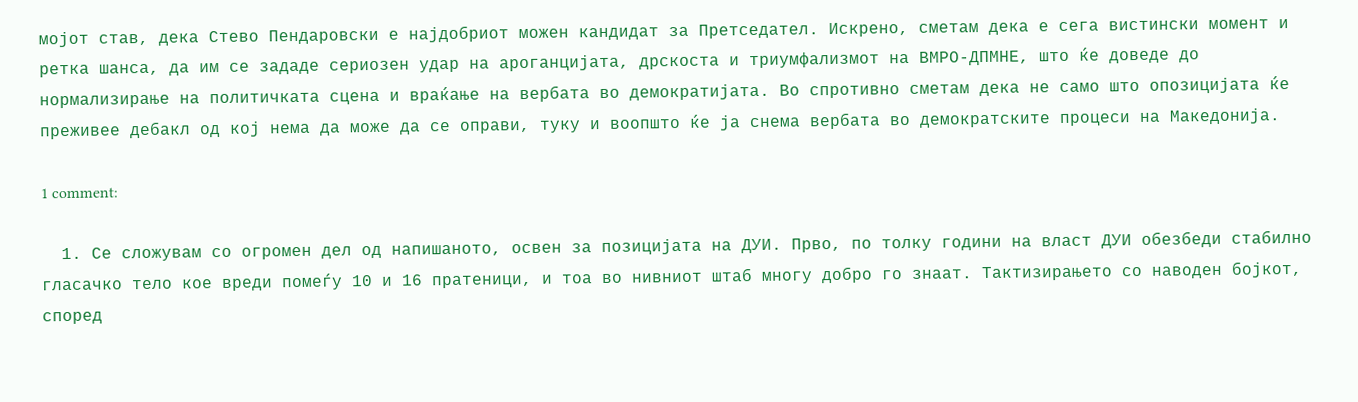мојот став, дека Стево Пендаровски е најдобриот можен кандидат за Претседател. Искрено, сметам дека е сега вистински момент и ретка шанса, да им се зададе сериозен удар на ароганцијата, дрскоста и триумфализмот на ВМРО-ДПМНЕ, што ќе доведе до нормализирање на политичката сцена и враќање на вербата во демократијата. Во спротивно сметам дека не само што опозицијата ќе преживее дебакл од кој нема да може да се оправи, туку и воопшто ќе ја снема вербата во демократските процеси на Македонија.

1 comment:

  1. Се сложувам со огромен дел од напишаното, освен за позицијата на ДУИ. Прво, по толку години на власт ДУИ обезбеди стабилно гласачко тело кое вреди помеѓу 10 и 16 пратеници, и тоа во нивниот штаб многу добро го знаат. Тактизирањето со наводен бојкот, според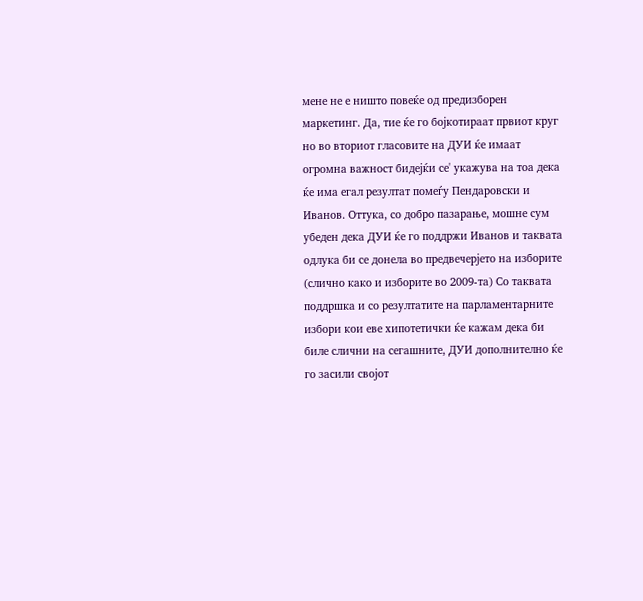мене не е ништо повеќе од предизборен маркетинг. Да, тие ќе го бојкотираат првиот круг но во вториот гласовите на ДУИ ќе имаат огромна важност бидејќи се' укажува на тоа дека ќе има егал резултат помеѓу Пендаровски и Иванов. Оттука, со добро пазарање, мошне сум убеден дека ДУИ ќе го поддржи Иванов и таквата одлука би се донела во предвечерјето на изборите (слично како и изборите во 2009-та) Со таквата поддршка и со резултатите на парламентарните избори кои еве хипотетички ќе кажам дека би биле слични на сегашните, ДУИ дополнително ќе го засили својот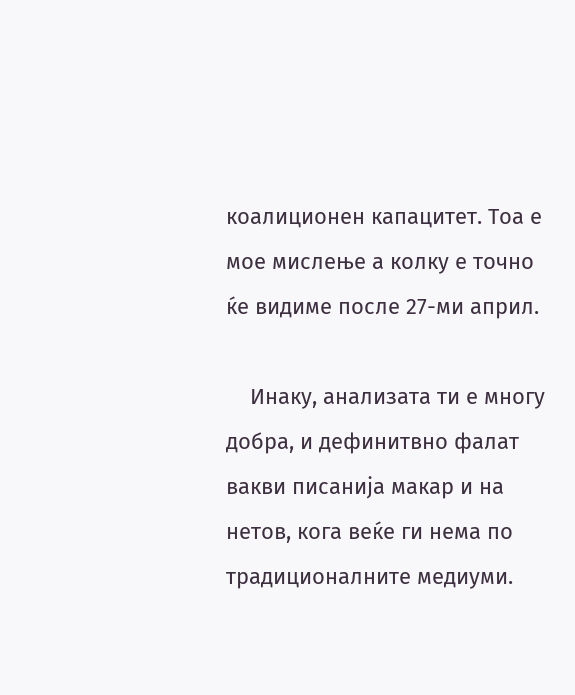коалиционен капацитет. Тоа е мое мислење а колку е точно ќе видиме после 27-ми април.

    Инаку, анализата ти е многу добра, и дефинитвно фалат вакви писанија макар и на нетов, кога веќе ги нема по традиционалните медиуми.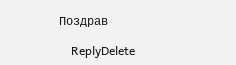Поздрав

    ReplyDelete